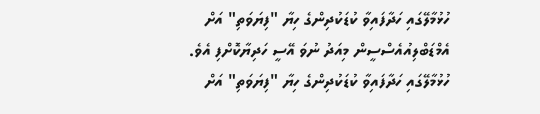ހުޅުމާލޭގައި ހަދާފައިވާ ކުޑަކުދިންގެ ހިޔާ "ފިޔަވަތި" އަށް އެމްޑަބްލިއުއެސްސީން މިއަދު ނުވަ އޭސީ ހަދިޔާކޮށްފި އެވެ.
ހުޅުމާލޭގައި ހަދާފައިވާ ކުޑަކުދިންގެ ހިޔާ "ފިޔަވަތި" އަށް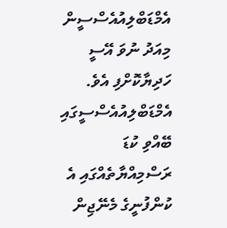އެމްޑަބްލިއުއެސްސީން މިއަދު ނުވަ އޭސީ ހަދިޔާކޮށްފި އެވެ.
އެމްޑަބްލިއުއެސްސީގައި ބޭއްވި ކުޑަ ރަސްމިއްޔާތެއްގައި އެ ކުންފުނީގެ މެނޭޖިން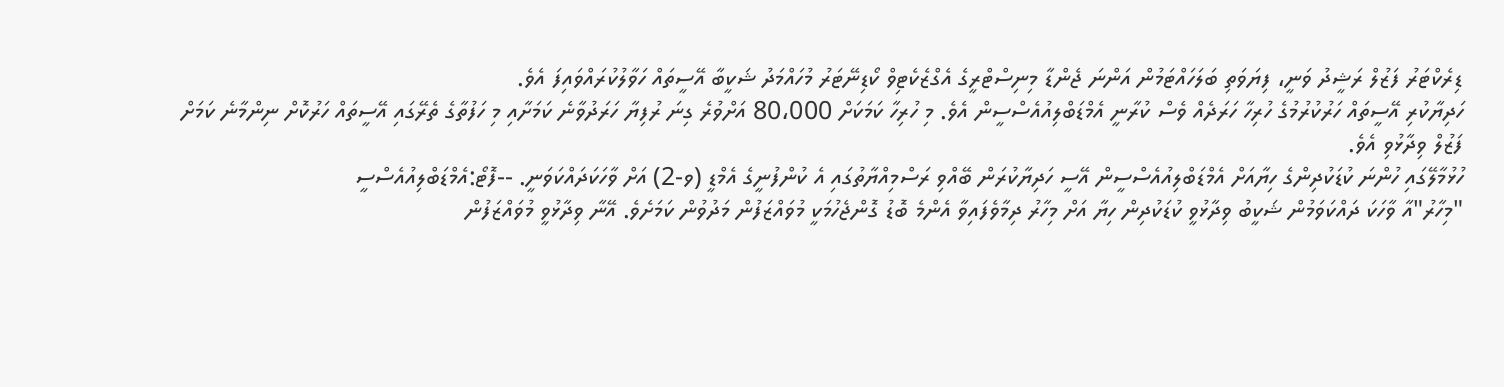ޑިރެކްޓަރު ފަޒުލް ރަޝީދު ވަނީ، ފިޔަވަތި ބަލަހައްޓަމުން އަންނަ ޖެންޑާ މިނިސްޓްރީގެ އެގްޒެކެޓިވް ކޯޑިނޭޓަރު މުހައްމަދު ޝަކީބާ އޭސީތައް ހަވާލުކުރައްވައިފަ އެވެ.
ހަދިޔާކުރި އޭސީތައް ހަރުކުރުމުގެ ހުރިހާ ހަރަދެއް ވެސް ކުރާނީ އެމްޑަބްލިއުއެސްސީން އެވެ. މި ހުރިހާ ކަމަކަށް 80،000 އަށްވުރެ ގިނަ ރުފިޔާ ހަރަދުވާނެ ކަމަށާއި މި ހަފުތާގެ ތެރޭގައި އޭސީތައް ހަރުކޮށް ނިންމާނެ ކަމަށް ފަޒުލް ވިދާޅުވި އެވެ.
ހުޅުމާލޭގައި ހުންނަ ކުޑަކުދިންގެ ހިޔާއަށް އެމްޑަބްލިއުއެސްސީން އޭސީ ހަދިޔާކުރަން ބޭއްވި ރަސްމިއްޔާތުގައި އެ ކުންފުނީގެ އެމްޑީ (ވ-2) އަށް ވާހަކަދައްކަވަނީ. --ފޮޓޯ:އެމްޑަބްލިއުއެސްސީ
"މިހާރު"އާ ވާހަކަ ދައްކަވަމުން ޝަކީބު ވިދާޅުވީ ކުޑަކުދިން ހިޔާ އަށް މިހާރު ދިމާވެފައިވާ އެންމެ ބޮޑު ގޮންޖެހުމަކީ މުވައްޒަފުން މަދުވުން ކަމަށެވެ. އޭނާ ވިދާޅުވީ މުވައްޒަފުން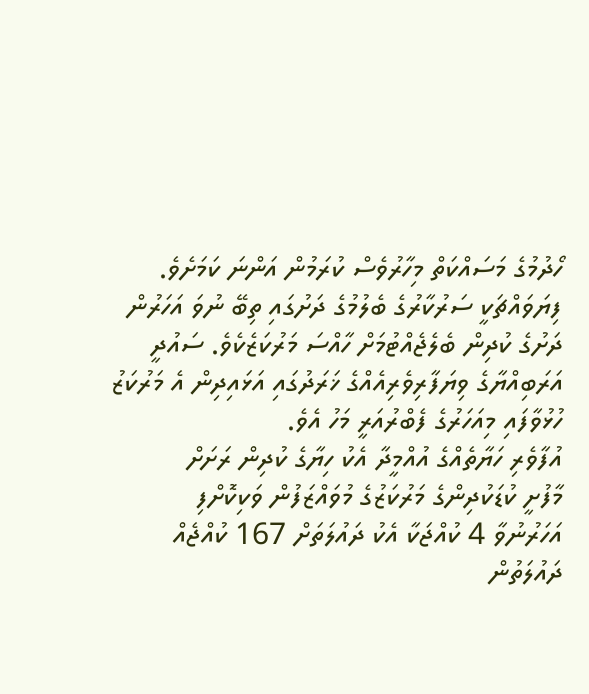ހޯދުމުގެ މަސައްކަތް މިހާރުވެސް ކުރަމުން އަންނަ ކަމަށެވެ.
ފިޔަވައްޗަކީ ސަރުކާރުގެ ބެލުމުގެ ދަށުގައި ތިބޭ ނުވަ އަހަރުން ދަށުގެ ކުދިން ބެލެޖެއްޓުމަށް ހާއްސަ މަރުކަޒެކެވެ. ސައުދީ އަރަބިއްޔާގެ ވިޔަފާރިވެރިއެއްގެ ޚަރަދުގައި އަޅައިދިން އެ މަރުކަޒު ހުޅުވާފައި މިއަހަރުގެ ފެބްރުއަރީ މަހު އެވެ.
އުފާވެރި ހަޔާތެއްގެ އުއްމީދާ އެކު ހިޔާގެ ކުދިން ރަށަށް
މާފުށީ ކުޑަކުދިންގެ މަރުކަޒުގެ މުވައްޒަފުން ވަކިކޮށްފި
އަހަރުނުވާ 4 ކުއްޖަކާ އެކު ދައުލަތަށް 167 ކުއްޖެއް
ދައުލަތުން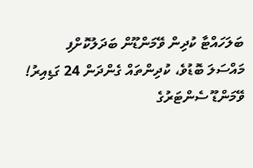ބަލަހައްޓާ ކުދިން ވޭމަންޑޫން ބަދަލުކޮށްފި
މައްސަލަ ބޮޑުވެ، ކުދިންތައް ގެންދަން 24 ގަޑިއިރު!
ވޭމަންޑޫ ސެންޓަރުގެ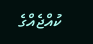ކުއްޖެއްގެ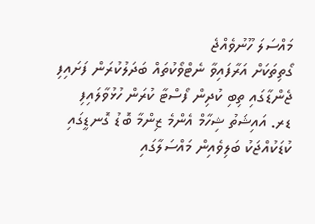މައްސަލަ ހޫނުވެއްޖެ
ގޯތިތަކަށް އަރާފައިވާ ނެޓްވޯކުތައް ބަދަލުކުރަން ފަށައިފި
ޖެންޑާގައި ތިބި ކުދިން ފޯސްޓާ ކުރަން ހުޅުވާލައިފި
ޑރ. އައިޝަތު ޝިހާމް އެންމެ ޒިންމާ ބޮޑު ގޮނޑީގައި
ކުޑަކުއްޖަކު ބަލިވެއިން މައްސަލާގައި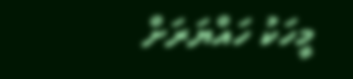މީހަކު ހައްޔަރަށް